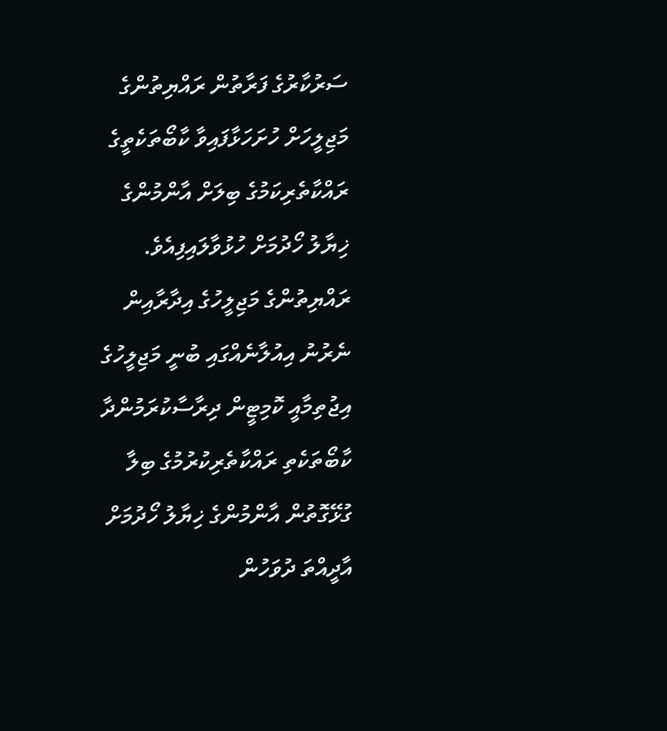ސަރުކާރުގެ ފަރާތުން ރައްޔިތުންގެ މަޖިލީހަށް ހުށަހަޅާފައިވާ ކާބޯތަކެތީގެ ރައްކާތެރިކަމުގެ ބިލަށް އާންމުންގެ ޚިޔާލު ހޯދުމަށް ހުޅުވާލައިފިއެވެ.
ރައްޔިތުންގެ މަޖިލީހުގެ އިދާރާއިން ނެރުނު އިއުލާނެއްގައި ބުނީ މަޖިލީހުގެ އިޖުތިމާއީ ކޮމިޓީން ދިރާސާކުރަމުންދާ ކާބޯތަކެތި ރައްކާތެރިކުރުމުގެ ބިލާ ގުޅޭގޮތުން އާންމުންގެ ޚިޔާލު ހޯދުމަށް އާދީއްތަ ދުވަހުން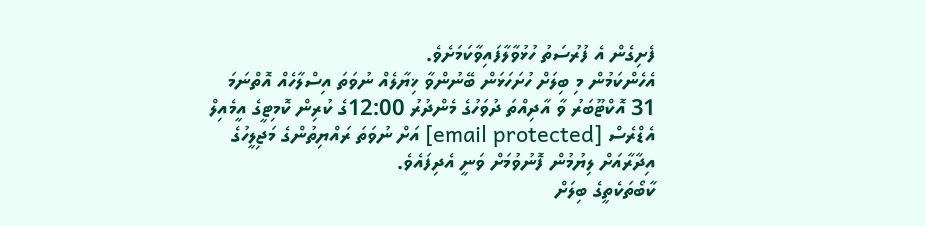ފެށިގެން އެ ފުރުސަތު ހުޅުވާލާފައިވާކަމަށެވެ.
އެހެންކަމުން މި ބިލަށް ހުށަހަޅަން ބޭނުންވާ ޚިޔާލެއް ނުވަތަ އިސްލާހެއް އޮތްނަމަ 31 އޮކްޓޫބަރު ވާ އާދިއްތަ ދުވަހުގެ މެންދުރު 12:00ގެ ކުރިން ކޮމިޓީގެ އީމެއިލް އެޑްރެސް [email protected] އަށް ނުވަތަ ރައްޔިތުންގެ މަޖިލީހުގެ އިދާރާއަށް ލިޔުމުން ފޮނުވުމަށް ވަނީ އެދިފައެވެ.
ކާބޯތަކެތީގެ ބިލަށް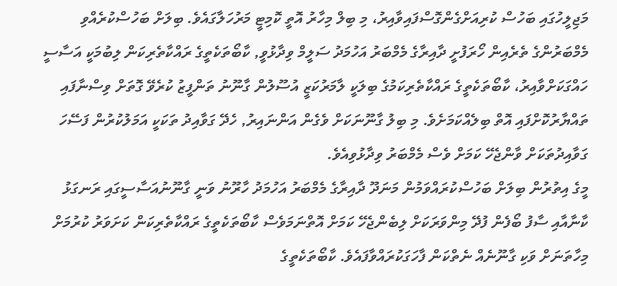މަޖިލީހުގައި ބަހުސް ކުރިއަށްގެންގޮސްފައިވާއިރު، މި ބިލް މިހާރު އޮތީ ކޮމިޓީ މަރުހަލާގައެވެ. ބިލަށް ބަހުސްކުރެއްވި މެމްބަރުންގެ ތެރެއިން ހޯރަފުށީ ދާއިރާގެ މެމްބަރު އަހުމަދު ސަލީމް ވިދާޅުވީ, ކާބޯތަކެތީގެ ރައްކާތެރިކަން ލިބުމަކީ އަސާސީ ހައްގަކަށްވާއިރު، ކާބޯތަކެތީގެ ރައްކާތެރިކަމުގެ ބިލަކީ ލާމަރުކަޒީ އުސޫލުން ގާނޫނު ތަންފީޒު ކުރެވޭ ގޮތަށް ވިސްނާފައި ތައްޔާރުކޮށްފައި އޮތް ބިލެއްކަމަށެވެ. މި ބިލު ގާނޫނަކަށް ވެގެން އަންނައިރު, ހެދޭ ގަވާއިދު ތަކަކީ އަމަލުކުރުން ފަސޭހަ ގަވާއިދުތަކަށް ވާންޖެހޭ ކަމަށް ވެސް މެމްބަރު ވިދާޅުވިއެވެ.
މީގެ އިތުރުން ބިލަށް ބަހުސްކުރައްވަމުން މަނަދޫ ދާއިރާގެ މެމްބަރު އަހުމަދު ހާރޫނު ވަނީ ގާނޫނުއަސާސީގައި ރަނގަޅު ކާނާއާއި ސާފު ބޯފެން ފުދޭ މިންވަރަކަށް ލިބެންޖެހޭ ކަމަށް އޮތްނަމަވެސް ކާބޯތަކެތީގެ ރައްކާތެރިކަން ކަށަވަރު ކުރުމަށް މިހާތަނަށް ވަކި ގާނޫނެއް ނެތްކަން ފާހަގަކުރައްވާފައެވެ. ކާބޯތަކެތީގެ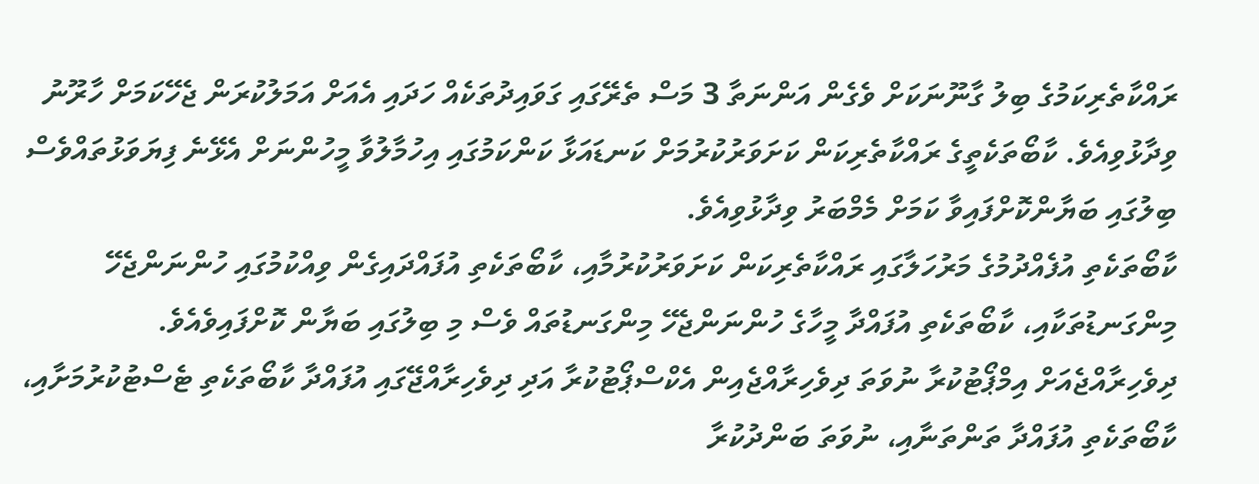ރައްކާތެރިކަމުގެ ބިލު ގާނޫނަކަށް ވެގެން އަންނަތާ 3 މަސް ތެރޭގައި ގަވައިދުތަކެއް ހަދައި އެއަށް އަމަލުކުރަން ޖެހޭކަމަށް ހާރޫނު ވިދާޅުވިއެވެ. ކާބޯތަކެތީގެ ރައްކާތެރިކަން ކަށަވަރުކުރުމަށް ކަނޑައަޅާ ކަންކަމުގައި އިހުމާލުވާ މީހުންނަށް އެޅޭނެ ފިޔަވަޅުތައްވެސް ބިލުގައި ބަޔާންކޮށްފައިވާ ކަމަށް މެމްބަރު ވިދާޅުވިއެވެ.
ކާބޯތަކެތި އުފެއްދުމުގެ މަރުހަލާގައި ރައްކާތެރިކަން ކަށަވަރުކުރުމާއި، ކާބޯތަކެތި އުފައްދައިގެން ވިއްކުމުގައި ހުންނަންޖެހޭ މިންގަނޑުތަކާއި، ކާބޯތަކެތި އުފައްދާ މީހާގެ ހުންނަންޖެހޭ މިންގަނޑުތައް ވެސް މި ބިލުގައި ބަޔާން ކޮށްފައިވެއެވެ.
ދިވެހިރާއްޖެއަށް އިމްޕޯޓުކުރާ ނުވަތަ ދިވެހިރާއްޖެއިން އެކްސްޕޯޓުކުރާ އަދި ދިވެހިރާއްޖޭގައި އުފައްދާ ކާބޯތަކެތި ޓެސްޓުކުރުމަށާއި، ކާބޯތަކެތި އުފައްދާ ތަންތަނާއި، ނުވަތަ ބަންދުކުރާ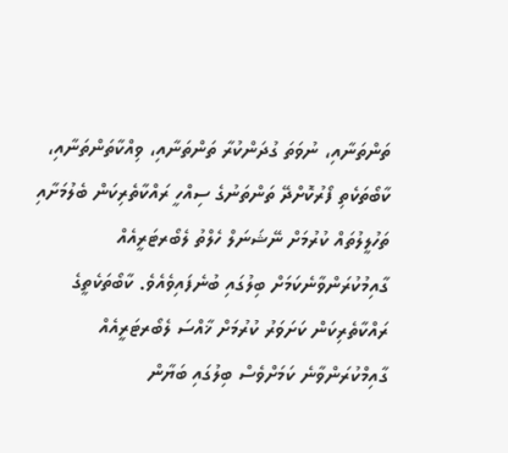ތަންތަނާއި، ނުވަތަ ގުދަންކުރާ ތަންތަނާއި، ވިއްކާތަންތަނާއި، ކާބޯތަކެތި ފޯރުކޮށްދޭ ތަންތަނުގެ ސިއްހީ ރައްކާތެރިކަން ބެލުމަށާއި ތަހުލީލުތައް ކުރުމަށް ނޭޝަނަލް ހެލްތު ލެބޯރޓަރީއެއް ގާއިމުކުރަންވާނެކަމަށް ބިލުގައި ބުނެފައިވެއެވެ. ކާބޯތަކެތީގެ ރައްކާތެރިކަން ކަށަވަރު ކުރުމަށް ޚާއްސަ ލެބޯރޓަރީއެއް ގާއިމްކުރަންވާނެ ކަމަށްވެސް ބިލުގައި ބަޔާން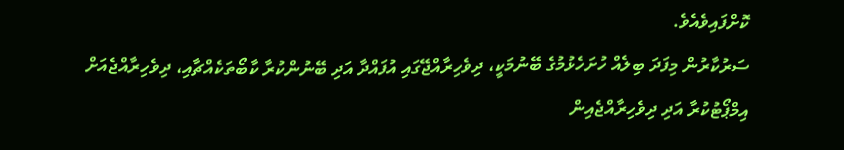ކޮށްފައިވެއެވެ.
ސަރުކާރުން މިފަދަ ބިލެއް ހުށަހެޅުމުގެ ބޭނުމަކީ، ދިވެހިރާއްޖޭގައި އުފައްދާ އަދި ބޭނުންކުރާ ކާބޯތަކެއްޗާއި، ދިވެހިރާއްޖެއަށް އިމްޕޯޓުކުރާ އަދި ދިވެހިރާއްޖެއިން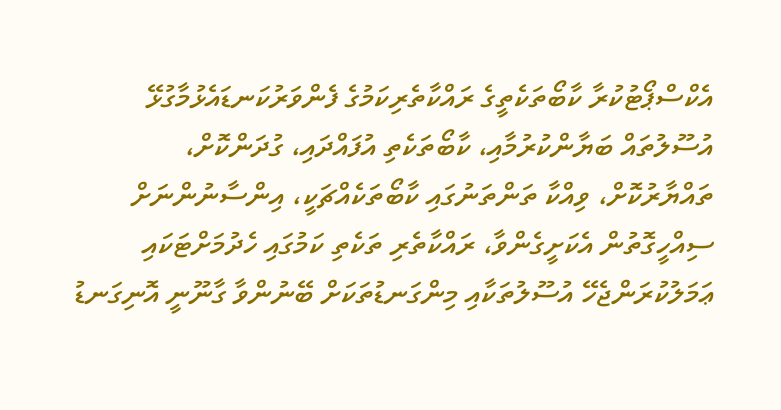އެކްސްޕޯޓުކުރާ ކާބޯތަކެތީގެ ރައްކާތެރިކަމުގެ ފެންވަރުކަނޑައެޅުމާގުޅޭ އުސޫލުތައް ބަޔާންކުރުމާއި، ކާބޯތަކެތި އުފައްދައި، ގުދަންކޮށް، ތައްޔާރުކޮށް، ވިއްކާ ތަންތަނުގައި ކާބޯތަކެއްޗަކީ، އިންސާނުންނަށް ސިއްހީގޮތުން އެކަށީގެންވާ، ރައްކާތެރި ތަކެތި ކަމުގައި ހެދުމަށްޓަކައި ޢަމަލުކުރަންޖެހޭ އުސޫލުތަކާއި މިންގަނޑުތަކަށް ބޭނުންވާ ގާނޫނީ އޮނިގަނޑު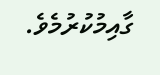ގާއިމުކުރުމެވެ.